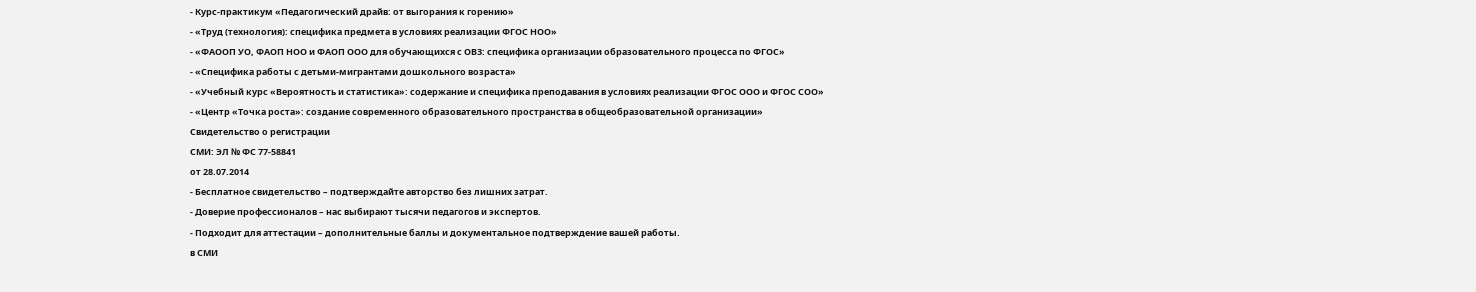- Курс-практикум «Педагогический драйв: от выгорания к горению»
- «Труд (технология): специфика предмета в условиях реализации ФГОС НОО»
- «ФАООП УО, ФАОП НОО и ФАОП ООО для обучающихся с ОВЗ: специфика организации образовательного процесса по ФГОС»
- «Специфика работы с детьми-мигрантами дошкольного возраста»
- «Учебный курс «Вероятность и статистика»: содержание и специфика преподавания в условиях реализации ФГОС ООО и ФГОС СОО»
- «Центр «Точка роста»: создание современного образовательного пространства в общеобразовательной организации»
Свидетельство о регистрации
СМИ: ЭЛ № ФС 77-58841
от 28.07.2014
- Бесплатное свидетельство – подтверждайте авторство без лишних затрат.
- Доверие профессионалов – нас выбирают тысячи педагогов и экспертов.
- Подходит для аттестации – дополнительные баллы и документальное подтверждение вашей работы.
в СМИ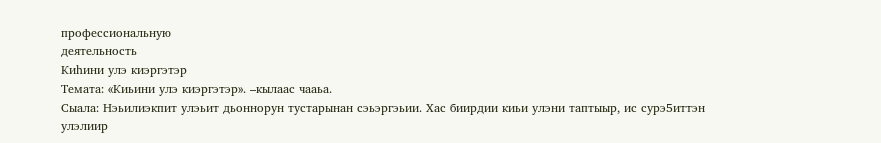профессиональную
деятельность
Киhини улэ киэргэтэр
Темата: «Киьини улэ киэргэтэр». –кылаас чааьа.
Сыала: Нэьилиэкпит улэьит дьоннорун тустарынан сэьэргэьии. Хас биирдии киьи улэни таптыыр, ис сурэ5иттэн улэлиир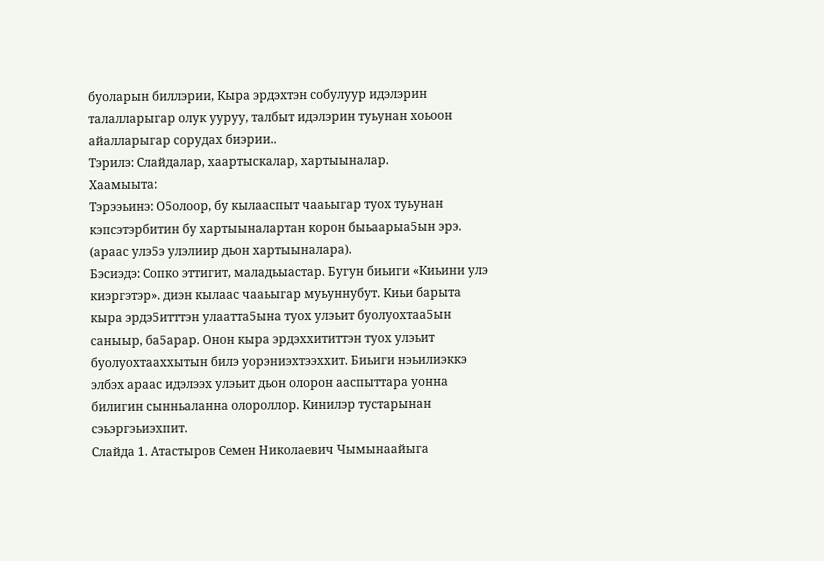буоларын биллэрии, Кыра эрдэхтэн собулуур идэлэрин талалларыгар олук ууруу, талбыт идэлэрин туьунан хоьоон айалларыгар сорудах биэрии..
Тэрилэ: Слайдалар, хаартыскалар, хартыыналар.
Хаамыыта:
Тэрээьинэ: О5олоор, бу кылааспыт чааьыгар туох туьунан кэпсэтэрбитин бу хартыыналартан корон быьаарыа5ын эрэ. (араас улэ5э улэлиир дьон хартыыналара).
Бэсиэдэ: Сопко эттигит, маладьыастар. Бугун биьиги «Киьини улэ киэргэтэр». диэн кылаас чааьыгар муьуннубут. Киьи барыта кыра эрдэ5итттэн улаатта5ына туох улэьит буолуохтаа5ын саныыр, ба5арар. Онон кыра эрдэххититтэн туох улэьит буолуохтааххытын билэ уорэниэхтээххит. Биьиги нэьилиэккэ элбэх араас идэлээх улэьит дьон олорон ааспыттара уонна билигин сынньаланна олороллор. Кинилэр тустарынан сэьэргэьиэхпит.
Слайда 1. Атастыров Семен Николаевич Чымынаайыга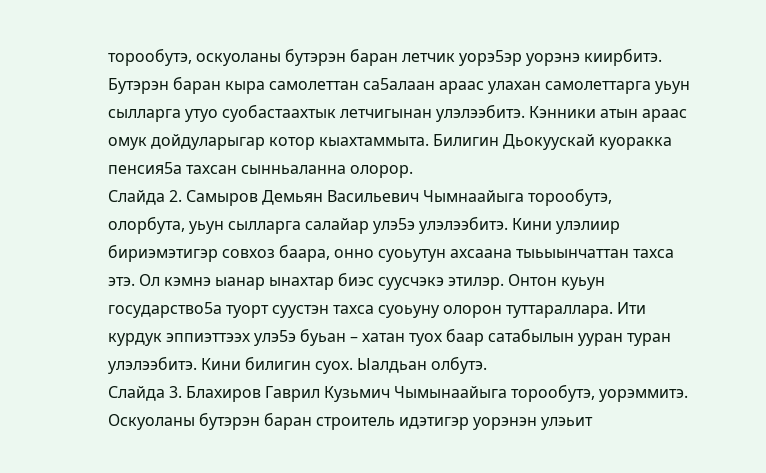торообутэ, оскуоланы бутэрэн баран летчик уорэ5эр уорэнэ киирбитэ. Бутэрэн баран кыра самолеттан са5алаан араас улахан самолеттарга уьун сылларга утуо суобастаахтык летчигынан улэлээбитэ. Кэнники атын араас омук дойдуларыгар котор кыахтаммыта. Билигин Дьокуускай куоракка пенсия5а тахсан сынньаланна олорор.
Слайда 2. Самыров Демьян Васильевич Чымнаайыга торообутэ, олорбута, уьун сылларга салайар улэ5э улэлээбитэ. Кини улэлиир бириэмэтигэр совхоз баара, онно суоьутун ахсаана тыьыынчаттан тахса этэ. Ол кэмнэ ыанар ынахтар биэс суусчэкэ этилэр. Онтон куьун государство5а туорт суустэн тахса суоьуну олорон туттараллара. Ити курдук эппиэттээх улэ5э буьан – хатан туох баар сатабылын ууран туран улэлээбитэ. Кини билигин суох. Ыалдьан олбутэ.
Слайда 3. Блахиров Гаврил Кузьмич Чымынаайыга торообутэ, уорэммитэ. Оскуоланы бутэрэн баран строитель идэтигэр уорэнэн улэьит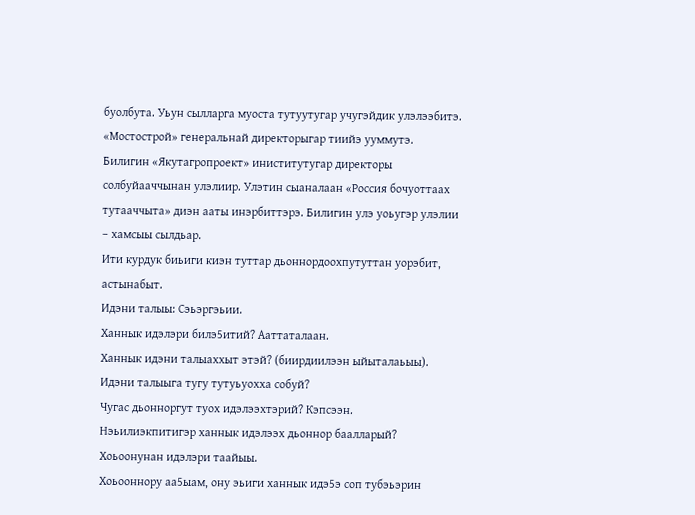буолбута. Уьун сылларга муоста тутуутугар учугэйдик улэлээбитэ. «Мостострой» генеральнай директорыгар тиийэ ууммутэ.
Билигин «Якутагропроект» иниститутугар директоры солбуйааччынан улэлиир. Улэтин сыаналаан «Россия бочуоттаах тутааччыта» диэн ааты инэрбиттэрэ. Билигин улэ уоьугэр улэлии – хамсыы сылдьар.
Ити курдук биьиги киэн туттар дьоннордоохпутуттан уорэбит, астынабыт.
Идэни талыы: Сэьэргэьии.
Ханнык идэлэри билэ5итий? Ааттаталаан.
Ханнык идэни талыаххыт этэй? (биирдиилээн ыйыталаьыы).
Идэни талыыга тугу тутуьуохха собуй?
Чугас дьонноргут туох идэлээхтэрий? Кэпсээн.
Нэьилиэкпитигэр ханнык идэлээх дьоннор баалларый?
Хоьоонунан идэлэри таайыы.
Хоьооннору аа5ыам, ону эьиги ханнык идэ5э соп тубэьэрин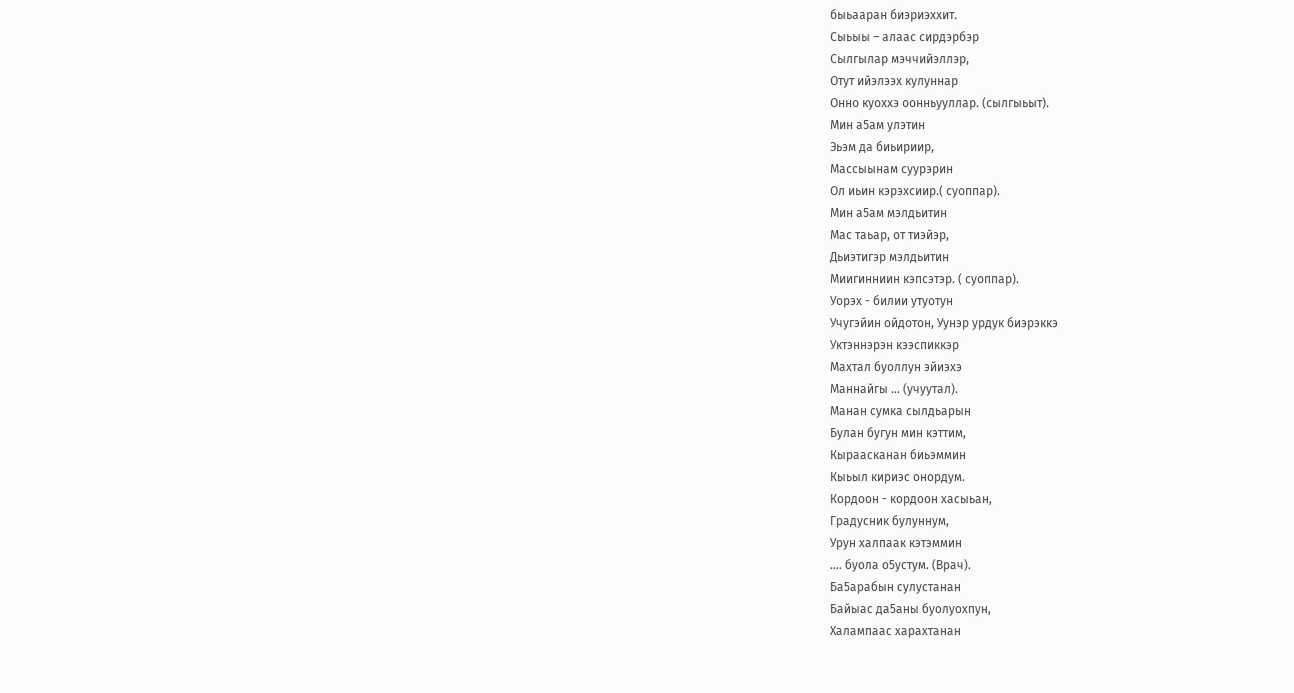быьааран биэриэххит.
Сыьыы – алаас сирдэрбэр
Сылгылар мэччийэллэр,
Отут ийэлээх кулуннар
Онно куоххэ оонньууллар. (сылгыьыт).
Мин а5ам улэтин
Эьэм да биьириир,
Массыынам суурэрин
Ол иьин кэрэхсиир.( суоппар).
Мин а5ам мэлдьитин
Мас таьар, от тиэйэр,
Дьиэтигэр мэлдьитин
Миигинниин кэпсэтэр. ( суоппар).
Уорэх - билии утуотун
Учугэйин ойдотон, Уунэр урдук биэрэккэ
Уктэннэрэн кээспиккэр
Махтал буоллун эйиэхэ
Маннайгы … (учуутал).
Манан сумка сылдьарын
Булан бугун мин кэттим,
Кыраасканан биьэммин
Кыьыл кириэс онордум.
Кордоон - кордоон хасыьан,
Градусник булуннум,
Урун халпаак кэтэммин
…. буола о5устум. (Врач).
Ба5арабын сулустанан
Байыас да5аны буолуохпун,
Халампаас харахтанан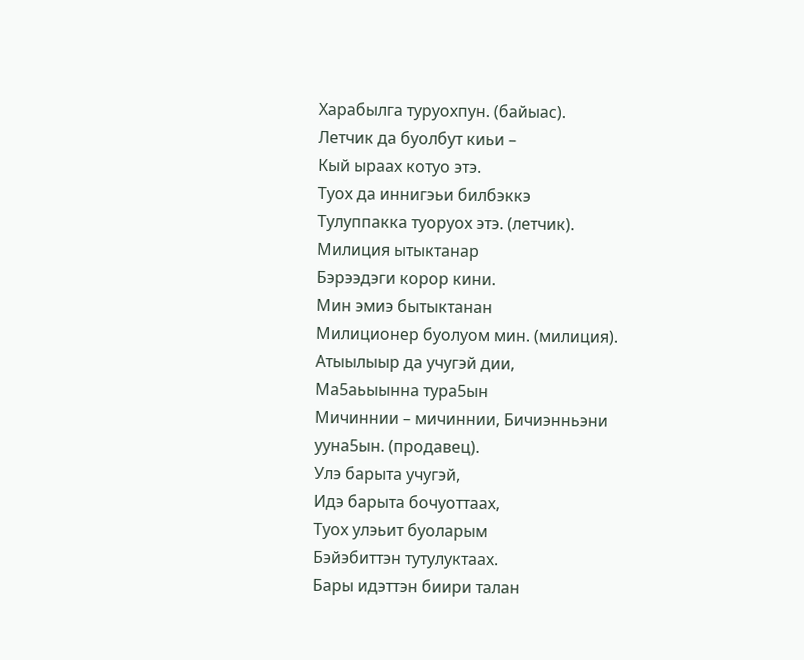Харабылга туруохпун. (байыас).
Летчик да буолбут киьи –
Кый ыраах котуо этэ.
Туох да иннигэьи билбэккэ
Тулуппакка туоруох этэ. (летчик).
Милиция ытыктанар
Бэрээдэги корор кини.
Мин эмиэ бытыктанан
Милиционер буолуом мин. (милиция).
Атыылыыр да учугэй дии,
Ма5аьыынна тура5ын
Мичиннии – мичиннии, Бичиэнньэни ууна5ын. (продавец).
Улэ барыта учугэй,
Идэ барыта бочуоттаах,
Туох улэьит буоларым
Бэйэбиттэн тутулуктаах.
Бары идэттэн биири талан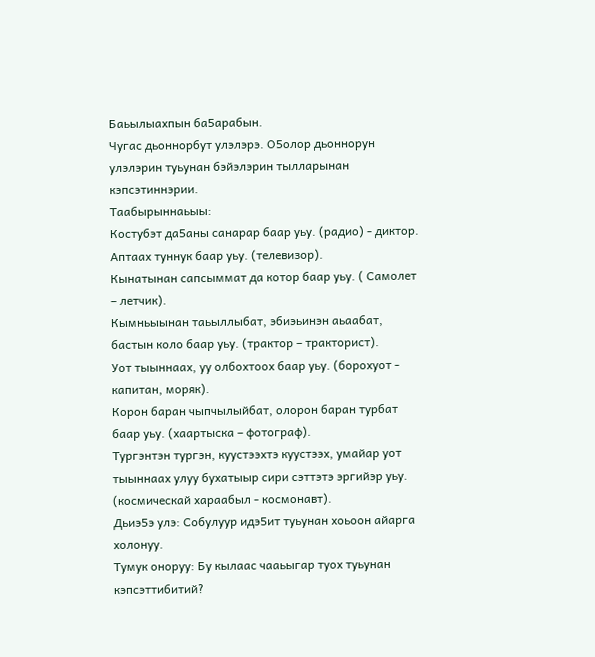Баьылыахпын ба5арабын.
Чугас дьоннорбут улэлэрэ. О5олор дьоннорун улэлэрин туьунан бэйэлэрин тылларынан кэпсэтиннэрии.
Таабырыннаьыы:
Костубэт да5аны санарар баар уьу. (радио) - диктор.
Аптаах туннук баар уьу. (телевизор).
Кынатынан сапсыммат да котор баар уьу. ( Самолет – летчик).
Кымньыынан таьыллыбат, эбиэьинэн аьаабат, бастын коло баар уьу. (трактор – тракторист).
Уот тыыннаах, уу олбохтоох баар уьу. (борохуот - капитан, моряк).
Корон баран чыпчылыйбат, олорон баран турбат баар уьу. (хаартыска – фотограф).
Тургэнтэн тургэн, куустээхтэ куустээх, умайар уот тыыннаах улуу бухатыыр сири сэттэтэ эргийэр уьу. (космическай хараабыл - космонавт).
Дьиэ5э улэ: Собулуур идэ5ит туьунан хоьоон айарга холонуу.
Тумук оноруу: Бу кылаас чааьыгар туох туьунан кэпсэттибитий?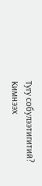Тугу собулээтигитий?
Кимнээх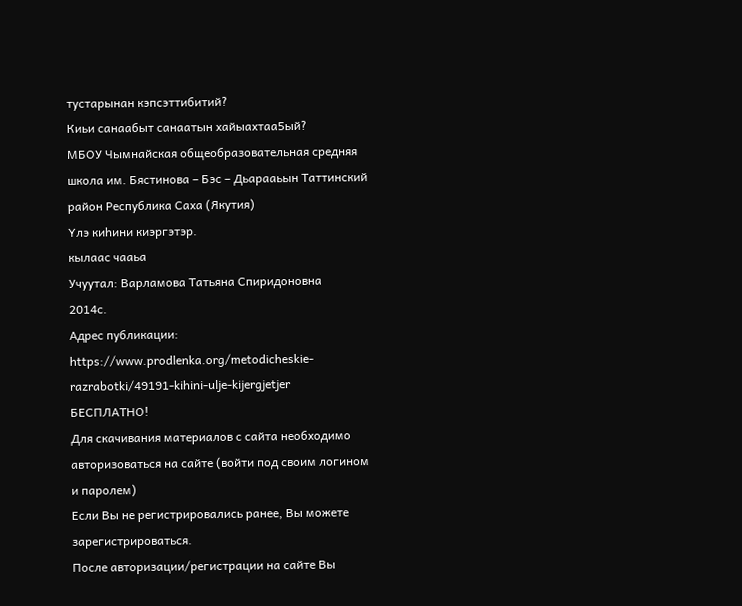тустарынан кэпсэттибитий?
Киьи санаабыт санаатын хайыахтаа5ый?
МБОУ Чымнайская общеобразовательная средняя школа им. Бястинова – Бэс – Дьарааьын Таттинский район Республика Саха (Якутия)
Үлэ киһини киэргэтэр.
кылаас чааьа
Учуутал: Варламова Татьяна Спиридоновна
2014с.
Адрес публикации: https://www.prodlenka.org/metodicheskie-razrabotki/49191-kihini-ulje-kijergjetjer
БЕСПЛАТНО!
Для скачивания материалов с сайта необходимо авторизоваться на сайте (войти под своим логином и паролем)
Если Вы не регистрировались ранее, Вы можете зарегистрироваться.
После авторизации/регистрации на сайте Вы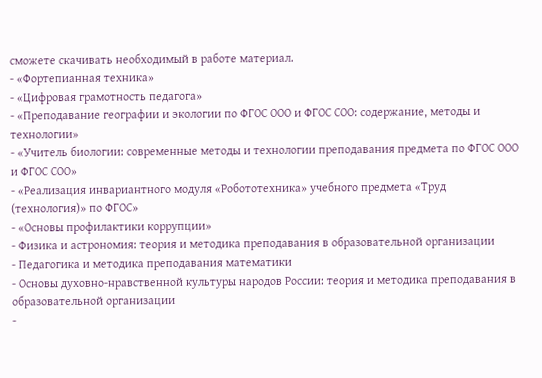сможете скачивать необходимый в работе материал.
- «Фортепианная техника»
- «Цифровая грамотность педагога»
- «Преподавание географии и экологии по ФГОС ООО и ФГОС СОО: содержание, методы и технологии»
- «Учитель биологии: современные методы и технологии преподавания предмета по ФГОС ООО и ФГОС СОО»
- «Реализация инвариантного модуля «Робототехника» учебного предмета «Труд (технология)» по ФГОС»
- «Основы профилактики коррупции»
- Физика и астрономия: теория и методика преподавания в образовательной организации
- Педагогика и методика преподавания математики
- Основы духовно-нравственной культуры народов России: теория и методика преподавания в образовательной организации
-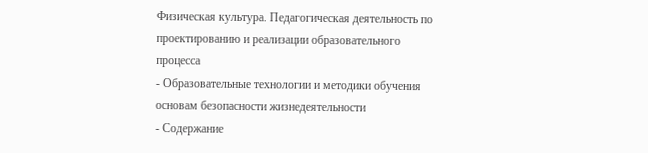Физическая культура. Педагогическая деятельность по проектированию и реализации образовательного процесса
- Образовательные технологии и методики обучения основам безопасности жизнедеятельности
- Содержание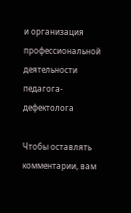и организация профессиональной деятельности педагога-дефектолога

Чтобы оставлять комментарии, вам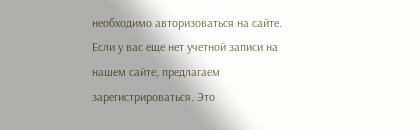необходимо авторизоваться на сайте. Если у вас еще нет учетной записи на нашем сайте, предлагаем зарегистрироваться. Это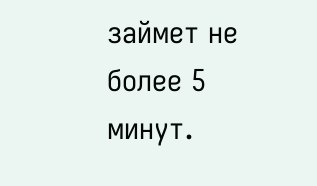займет не более 5 минут.